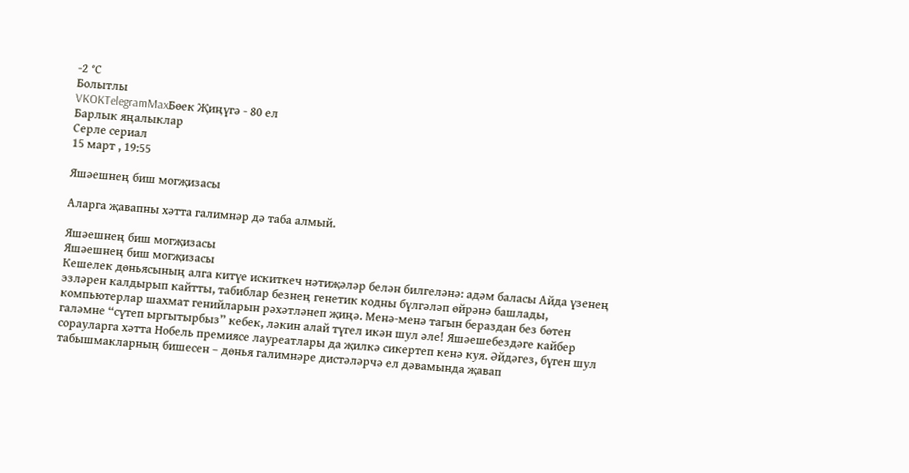-2 °С
Болытлы
VKOKTelegramMaxБөек Җиңүгә - 80 ел
Барлык яңалыклар
Серле сериал
15 март , 19:55

Яшәешнең биш могҗизасы

Аларга җавапны хәтта галимнәр дә таба алмый.

Яшәешнең биш могҗизасы
Яшәешнең биш могҗизасы
Кешелек дөньясының алга китүе искиткеч нәтиҗәләр белән билгеләнә: адәм баласы Айда үзенең эзләрен калдырып кайтты, табиблар безнең генетик кодны бүлгәләп өйрәнә башлады, компьютерлар шахмат генийларын рәхәтләнеп җиңә. Менә-менә тагын бераздан без бөтен галәмне “сүтеп ыргытырбыз” кебек, ләкин алай түгел икән шул әле! Яшәешебездәге кайбер сорауларга хәтта Нобель премиясе лауреатлары да җилкә сикертеп кенә куя. Әйдәгез, бүген шул табышмакларның бишесен – дөнья галимнәре дистәләрчә ел дәвамында җавап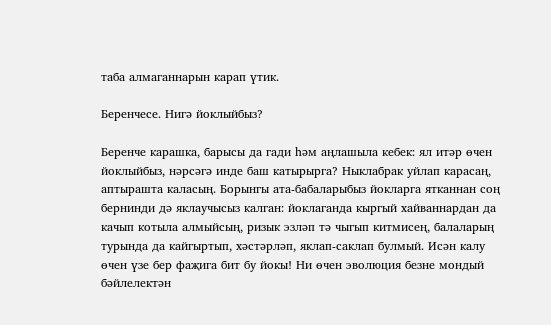таба алмаганнарын карап үтик.

Беренчесе. Нигә йоклыйбыз?

Беренче карашка, барысы да гади һәм аңлашыла кебек: ял итәр өчен йоклыйбыз, нәрсәгә инде баш катырырга? Ныклабрак уйлап карасаң, аптырашта каласың. Борынгы ата-бабаларыбыз йокларга ятканнан соң бернинди дә яклаучысыз калган: йоклаганда кыргый хайваннардан да качып котыла алмыйсың, ризык эзләп тә чыгып китмисең, балаларың турында да кайгыртып, хәстәрләп, яклап-саклап булмый. Исән калу өчен үзе бер фаҗига бит бу йокы! Ни өчен эволюция безне мондый бәйлелектән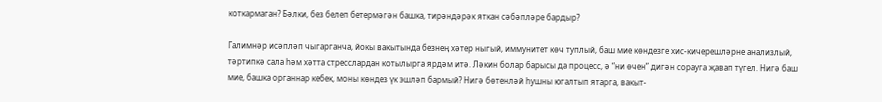коткармаган? Бәлки, без белеп бетермәгән башка, тирәндәрәк яткан сәбәпләре бардыр?

Галимнәр исәпләп чыгарганча, йокы вакытында безнең хәтер ныгый, иммунитет көч туплый, баш мие көндезге хис-кичерешләрне анализлый, тәртипкә сала һәм хәтта стресслардан котылырга ярдәм итә. Ләкин болар барысы да процесс, ә “ни өчен” дигән сорауга җавап түгел. Нигә баш мие, башка органнар кебек, моны көндез үк эшләп бармый? Нигә бөтенләй һушны югалтып ятарга, вакыт-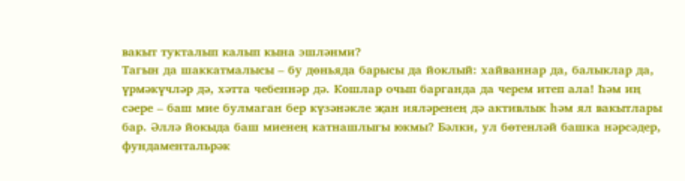вакыт тукталып калып кына эшләнми?
Тагын да шаккатмалысы – бу дөньяда барысы да йоклый: хайваннар да, балыклар да, үрмәкүчләр дә, хәтта чебеннәр дә. Кошлар очып барганда да черем итеп ала! Һәм иң сәере – баш мие булмаган бер күзәнәкле җан ияләренең дә активлык һәм ял вакытлары бар. Әллә йокыда баш миенең катнашлыгы юкмы? Бәлки, ул бөтенләй башка нәрсәдер, фундаментальрәк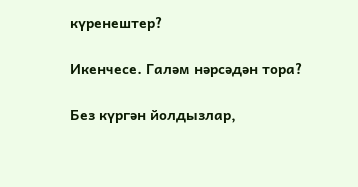күренештер?

Икенчесе. Галәм нәрсәдән тора?

Без күргән йолдызлар,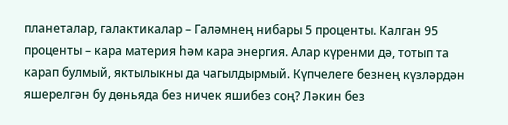планеталар, галактикалар – Галәмнең нибары 5 проценты. Калган 95 проценты – кара материя һәм кара энергия. Алар күренми дә, тотып та карап булмый, яктылыкны да чагылдырмый. Күпчелеге безнең күзләрдән яшерелгән бу дөньяда без ничек яшибез соң? Ләкин без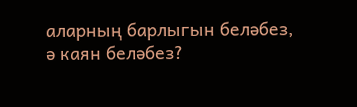аларның барлыгын беләбез, ә каян беләбез?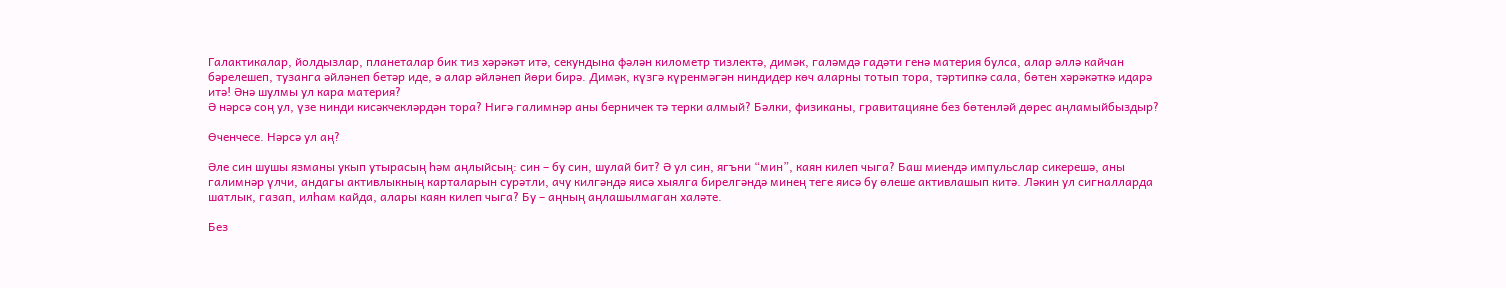Галактикалар, йолдызлар, планеталар бик тиз хәрәкәт итә, секундына фәлән километр тизлектә, димәк, галәмдә гадәти генә материя булса, алар әллә кайчан бәрелешеп, тузанга әйләнеп бетәр иде, ә алар әйләнеп йөри бирә. Димәк, күзгә күренмәгән ниндидер көч аларны тотып тора, тәртипкә сала, бөтен хәрәкәткә идарә итә! Әнә шулмы ул кара материя?
Ә нәрсә соң ул, үзе нинди кисәкчекләрдән тора? Нигә галимнәр аны берничек тә терки алмый? Бәлки, физиканы, гравитацияне без бөтенләй дөрес аңламыйбыздыр?

Өченчесе. Нәрсә ул аң?

Әле син шушы язманы укып утырасың һәм аңлыйсың: син – бу син, шулай бит? Ә ул син, ягъни “мин”, каян килеп чыга? Баш миендә импульслар сикерешә, аны галимнәр үлчи, андагы активлыкның карталарын сурәтли, ачу килгәндә яисә хыялга бирелгәндә минең теге яисә бу өлеше активлашып китә. Ләкин ул сигналларда шатлык, газап, илһам кайда, алары каян килеп чыга? Бу – аңның аңлашылмаган халәте.

Без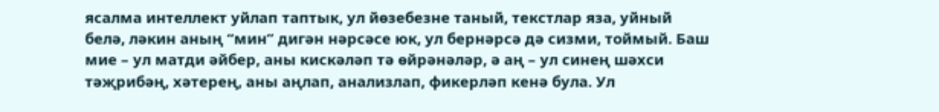ясалма интеллект уйлап таптык, ул йөзебезне таный, текстлар яза, уйный белә, ләкин аның “мин” дигән нәрсәсе юк, ул бернәрсә дә сизми, тоймый. Баш мие – ул матди әйбер, аны кискәләп тә өйрәнәләр, ә аң – ул синең шәхси тәҗрибәң, хәтерең, аны аңлап, анализлап, фикерләп кенә була. Ул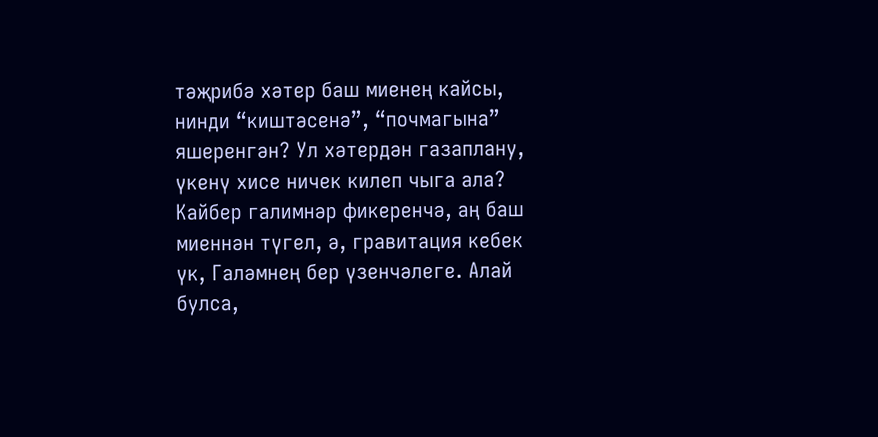тәҗрибә хәтер баш миенең кайсы, нинди “киштәсенә”, “почмагына” яшеренгән? Ул хәтердән газаплану, үкенү хисе ничек килеп чыга ала?
Кайбер галимнәр фикеренчә, аң баш миеннән түгел, ә, гравитация кебек үк, Галәмнең бер үзенчәлеге. Алай булса,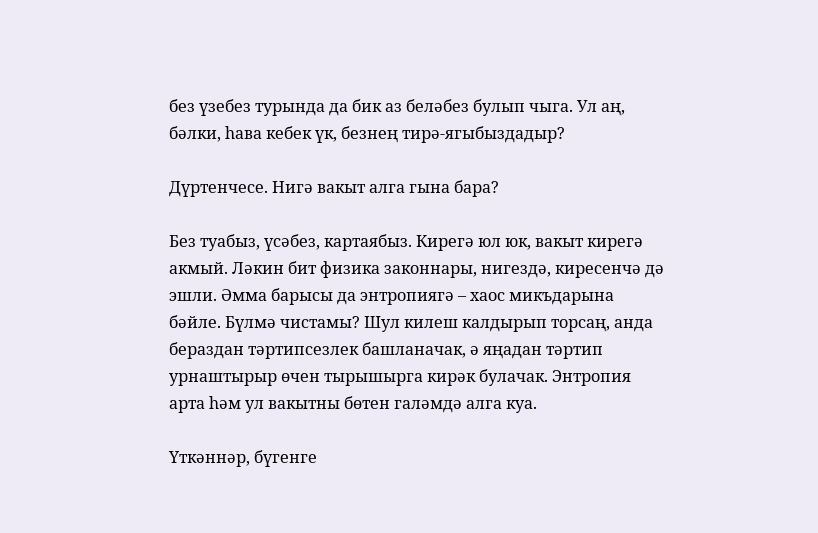без үзебез турында да бик аз беләбез булып чыга. Ул аң, бәлки, һава кебек үк, безнең тирә-ягыбыздадыр?

Дүртенчесе. Нигә вакыт алга гына бара?

Без туабыз, үсәбез, картаябыз. Кирегә юл юк, вакыт кирегә акмый. Ләкин бит физика законнары, нигездә, киресенчә дә эшли. Әмма барысы да энтропиягә – хаос микъдарына бәйле. Бүлмә чистамы? Шул килеш калдырып торсаң, анда бераздан тәртипсезлек башланачак, ә яңадан тәртип урнаштырыр өчен тырышырга кирәк булачак. Энтропия арта һәм ул вакытны бөтен галәмдә алга куа.

Үткәннәр, бүгенге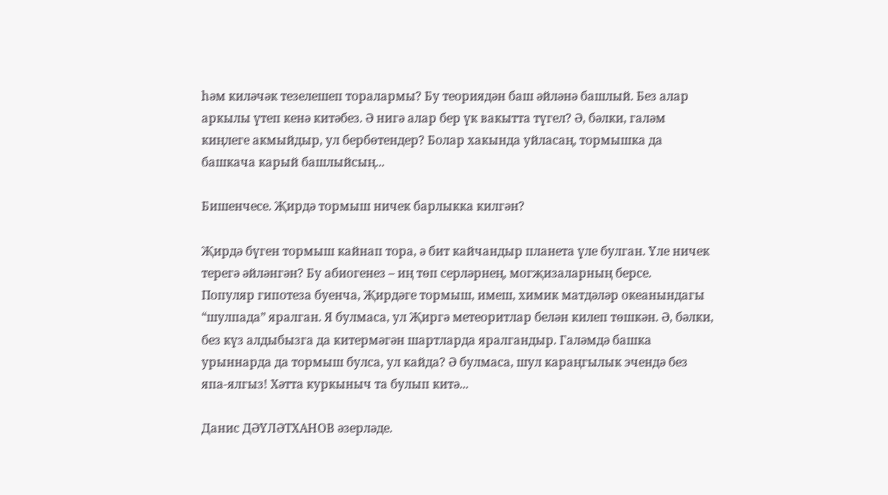һәм киләчәк тезелешеп торалармы? Бу теориядән баш әйләнә башлый. Без алар аркылы үтеп кенә китәбез. Ә нигә алар бер үк вакытта түгел? Ә, бәлки, галәм киңлеге акмыйдыр, ул бербөтендер? Болар хакында уйласаң, тормышка да башкача карый башлыйсың...

Бишенчесе. Җирдә тормыш ничек барлыкка килгән?

Җирдә бүген тормыш кайнап тора, ә бит кайчандыр планета үле булган. Үле ничек терегә әйләнгән? Бу абиогенез – иң төп серләрнең, могҗизаларның берсе.
Популяр гипотеза буенча, Җирдәге тормыш, имеш, химик матдәләр океанындагы “шулпада” яралган. Я булмаса, ул Җиргә метеоритлар белән килеп төшкән. Ә, бәлки, без күз алдыбызга да китермәгән шартларда яралгандыр. Галәмдә башка урыннарда да тормыш булса, ул кайда? Ә булмаса, шул караңгылык эчендә без япа-ялгыз! Хәтта куркыныч та булып китә...

Данис ДӘҮЛӘТХАНОВ әзерләде.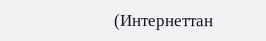(Интернеттан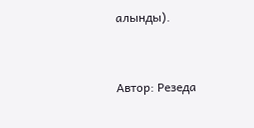алынды).


Автор: Резеда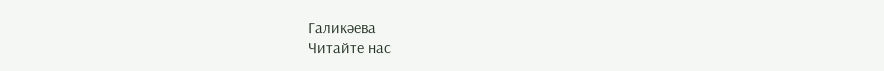Галикәева
Читайте нас